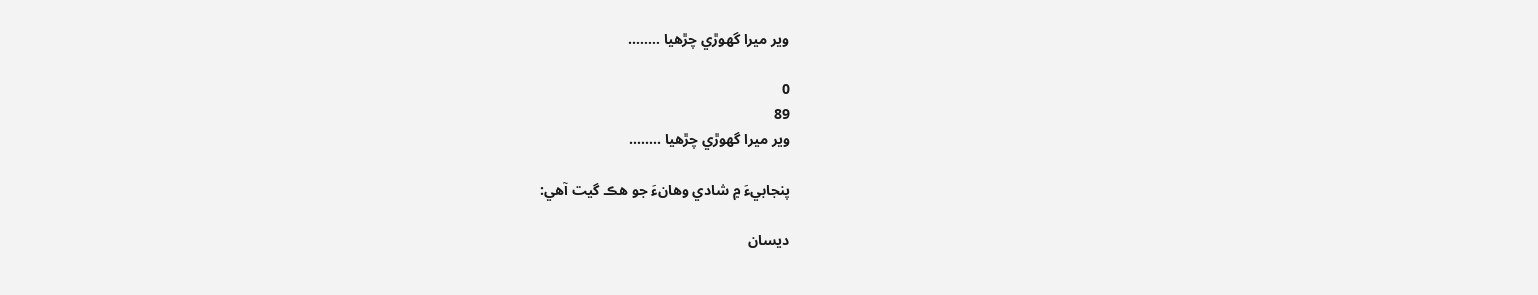وير ميرا گهوڙي چڙهيا ……..

0
89
وير ميرا گهوڙي چڙهيا ........

پنجابيءَ ۾ شادي وهانءَ جو هڪ گيت آهي:

ديسان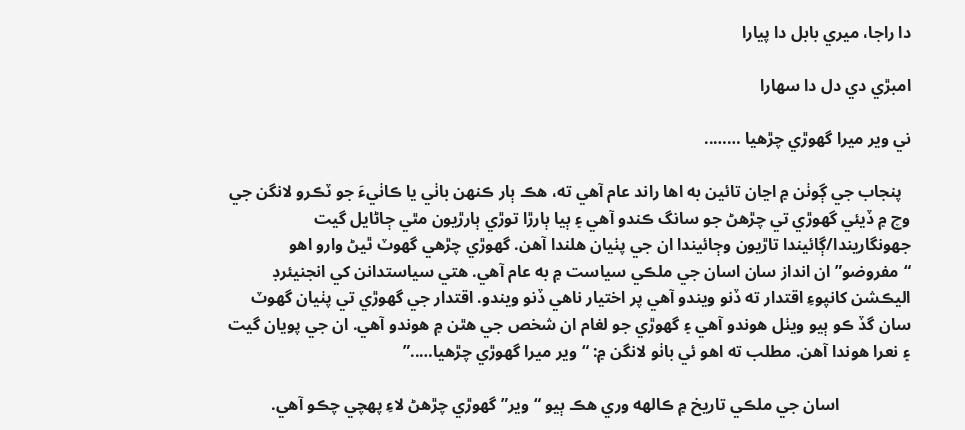دا راجا، ميري بابل دا پيارا

امبڙي دي دل دا سهارا

ني وير ميرا گهوڙي چڙهيا ……..

  پنجاب جي ڳوٺن ۾ اڃان تائين به اها راند عام آهي ته، هڪ ٻار ڪنهن باٺي يا ڪاٺيءَ جو ٽڪرو لانگن جي وچ ۾ ڏيئي گهوڙي تي چڙهڻ جو سانگ ڪندو آهي ۽ ٻيا ٻارڙا توڙي ٻارڙيون مٿي ڄاڻايل گيت جهونگاريندا/ڳائيندا تاڙيون وڄائيندا ان جي پٺيان هلندا آهن. گهوڙي چڙهي گهوٽ ٿيڻ وارو اهو “مفروضو” ان انداز سان اسان جي ملڪي سياست ۾ به عام آهي. هتي سياستدانن کي انجنيئرڊ اليڪشن کانپوءِ اقتدار ته ڏنو ويندو آهي پر اختيار ناهي ڏنو ويندو. اقتدار جي گهوڙي تي پٺيان گهوٽ سان گڏ ڪو ٻيو ويٺل هوندو آهي ۽ گهوڙي جو لغام ان شخص جي هٿن ۾ هوندو آهي. ان جي پويان گيت ۽ نعرا هوندا آهن. مطلب ته اهو ئي باٺو لانگن ۾: “وير ميرا گهوڙي چڙهيا…..”

                 اسان جي ملڪي تاريخ ۾ ڪالهه وري هڪ ٻيو “وير” گهوڙي چڙهڻ لاءِ پهچي چڪو آهي.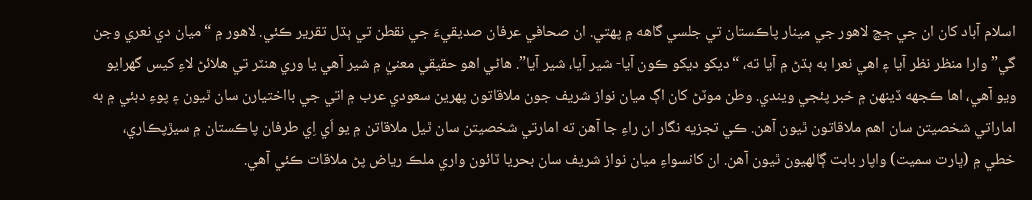اسلام آباد کان ان جي ڄڃ لاهور جي مينار پاڪستان تي جلسي گاهه ۾ پهتي. ان صحافي عرفان صديقيءَ جي نقطن تي ٻڌل تقرير ڪئي. لاهور ۾ “ميان دي نعري وجن گي” وارا منظر نظر آيا ۽ اهي نعرا به ٻڌڻ ۾ آيا ته، “ديکو ديکو ڪون آيا- شير آيا، شير آيا”. هاڻي اهو حقيقي معنيٰ ۾ شير آهي يا وري هنٽر تي هلائڻ لاءِ کيس گهرايو ويو آهي، اها ڪجهه ڏينهن ۾ خبر پئجي ويندي. وطن موٽڻ کان اڳ ميان نواز شريف جون ملاقاتون پهرين سعودي عرب ۾ اتي جي بااختيارن سان ٿيون ۽ پوءِ دبئي ۾ به اماراتي شخصيتن سان اهم ملاقاتون ٿيون آهن. ڪي تجزيه نگار ان راءِ جا آهن ته امارتي شخصيتن سان ٿيل ملاقاتن ۾ يو اَي اِي طرفان پاڪستان ۾ سيڙپڪاري، خطي ۾ (ڀارت سميت) واپار بابت ڳالهيون ٿيون آهن. ان کانسواءِ ميان نواز شريف سان بحريا ٽائون واري ملڪ رياض پڻ ملاقات ڪئي آهي.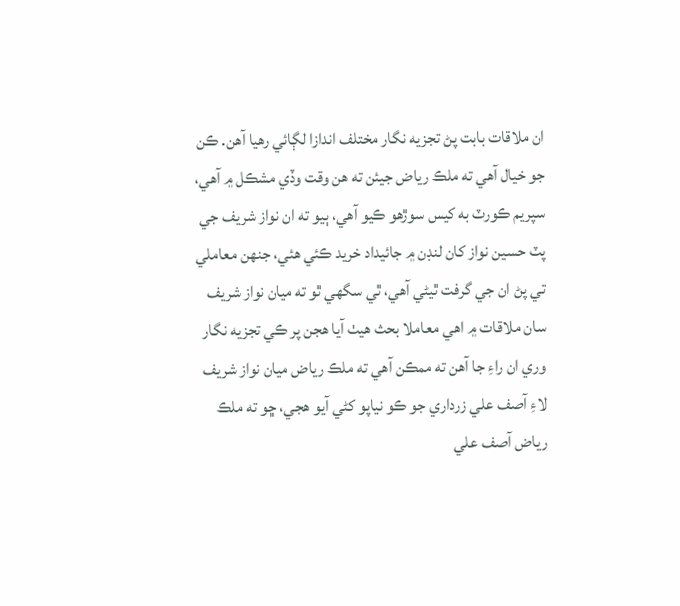ان ملاقات بابت پڻ تجزيه نگار مختلف اندازا لڳائي رهيا آهن. ڪن جو خيال آهي ته ملڪ رياض جيئن ته هن وقت وڏي مشڪل ۾ آهي، سپريم ڪورٽ به کيس سوڙهو ڪيو آهي، ٻيو ته ان نواز شريف جي پٽ حسين نواز کان لنڊن ۾ جائيداد خريد ڪئي هئي، جنهن معاملي تي پڻ ان جي گرفت ٿيڻي آهي، ٿي سگهي ٿو ته ميان نواز شريف سان ملاقات ۾ اهي معاملا بحث هيٺ آيا هجن پر ڪي تجزيه نگار وري ان راءِ جا آهن ته ممڪن آهي ته ملڪ رياض ميان نواز شريف لاءِ آصف علي زرداري جو ڪو نياپو کڻي آيو هجي، ڇو ته ملڪ رياض آصف علي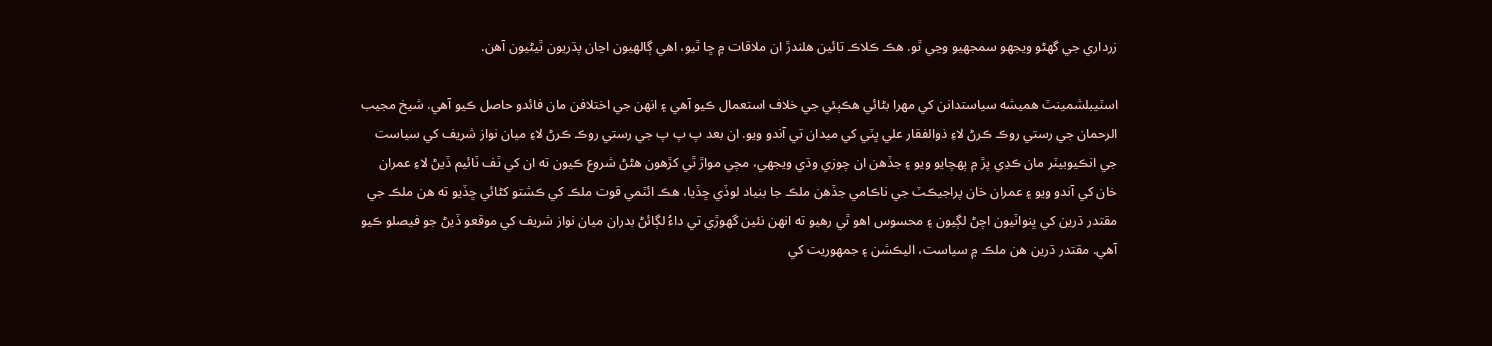زرداري جي گهڻو ويجهو سمجهيو وڃي ٿو. هڪ ڪلاڪ تائين هلندڙ ان ملاقات ۾ ڇا ٿيو، اهي ڳالهيون اڃان پڌريون ٿيڻيون آهن.

اسٽيبلشمينٽ هميشه سياستدانن کي مهرا بڻائي هڪٻئي جي خلاف استعمال ڪيو آهي ۽ انهن جي اختلافن مان فائدو حاصل ڪيو آهي. شيخ مجيب الرحمان جي رستي روڪ ڪرڻ لاءِ ذوالفقار علي ڀٽي کي ميدان تي آندو ويو. ان بعد پ پ پ جي رستي روڪ ڪرڻ لاءِ ميان نواز شريف کي سياست جي انڪيوبيٽر مان ڪڍي پڙ ۾ پهچايو ويو ۽ جڏهن ان چوزي وڌي ويجهي، مچي مواڙ ٿي کڙهون هڻڻ شروع ڪيون ته ان کي ٽف ٽائيم ڏيڻ لاءِ عمران خان کي آندو ويو ۽ عمران خان پراجيڪٽ جي ناڪامي جڏهن ملڪ جا بنياد لوڏي ڇڏيا، هڪ ائٽمي قوت ملڪ کي ڪشتو کڻائي ڇڏيو ته هن ملڪ جي مقتدر ڌرين کي ڀنواٽيون اچڻ لڳيون ۽ محسوس اهو ٿي رهيو ته انهن نئين گهوڙي تي داءُ لڳائڻ بدران ميان نواز شريف کي موقعو ڏيڻ جو فيصلو ڪيو آهي. مقتدر ڌرين هن ملڪ ۾ سياست، اليڪشن ۽ جمهوريت کي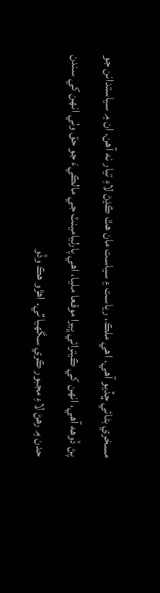مسخري بڻائي ڇڏيو آهي. اهي ملڪ، رياست ۽ سياست مان هٿ ڪڍڻ لاءِ تيار نه آهن. ان ۾ سياستدانن جو پڻ ڏوهه آهي، انهن کي ڪيترائي ڀيرا موقعا مليا، اهي پارليامينٽ جي مالڪيءَ جو حق وٺي انهن کي سندن حدن ۾ رهڻ لاءِ مجبور ڪري سگهيا ٿي. اهڙو هڪ وڏو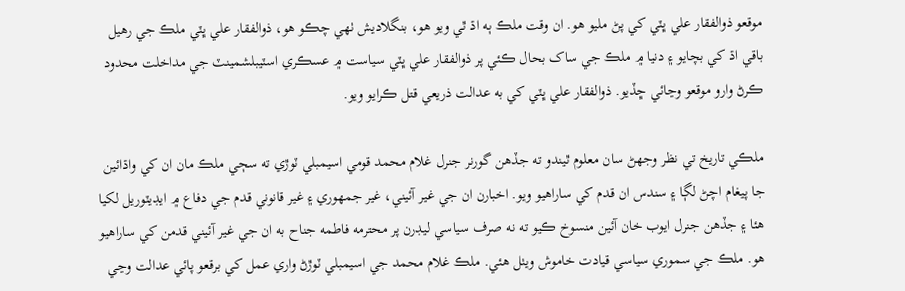موقعو ذوالفقار علي ڀٽي کي پڻ مليو هو. ان وقت ملڪ ٻه اڌ ٿي ويو هو، بنگلاديش ٺهي چڪو هو، ذوالفقار علي ڀٽي ملڪ جي رهيل باقي اڌ کي بچايو ۽ دنيا ۾ ملڪ جي ساک بحال ڪئي پر ذوالفقار علي ڀٽي سياست ۾ عسڪري اسٽيبلشمينٽ جي مداخلت محدود ڪرڻ وارو موقعو وڃائي ڇڏيو. ذوالفقار علي ڀٽي کي به عدالت ذريعي قتل ڪرايو ويو.

ملڪي تاريخ تي نظر وجهڻ سان معلوم ٿيندو ته جڏهن گورنر جنرل غلام محمد قومي اسيمبلي ٽوڙي ته سڄي ملڪ مان ان کي واڌائين جا پيغام اچڻ لڳا ۽ سندس ان قدم کي ساراهيو ويو. اخبارن ان جي غير آئيني، غير جمهوري ۽ غير قانوني قدم جي دفاع ۾ ايڊيٽوريل لکيا هئا ۽ جڏهن جنرل ايوب خان آئين منسوخ ڪيو ته نه صرف سياسي ليڊرن پر محترمه فاطمه جناح به ان جي غير آئيني قدمن کي ساراهيو هو. ملڪ جي سموري سياسي قيادت خاموش ويٺل هئي. ملڪ غلام محمد جي اسيمبلي ٽوڙڻ واري عمل کي برقعو پائي عدالت وڃي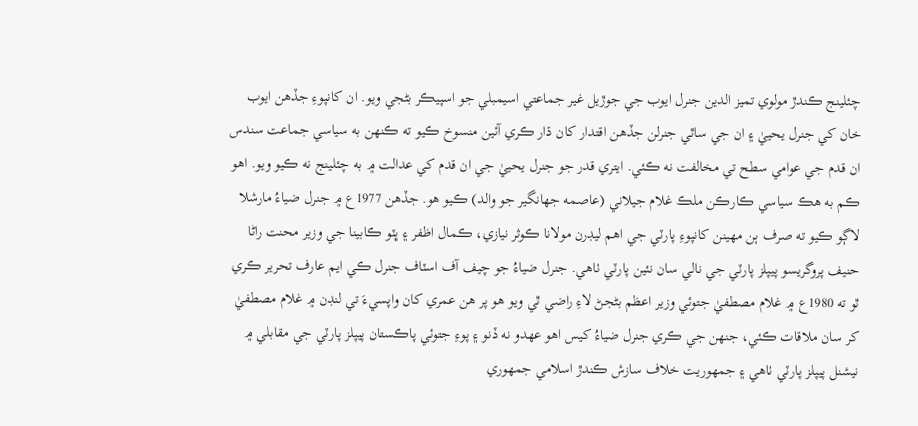چئلينج ڪندڙ مولوي تميز الدين جنرل ايوب جي جوڙيل غير جماعتي اسيمبلي جو اسپيڪر بڻجي ويو. ان کانپوءِ جڏهن ايوب خان کي جنرل يحييٰ ۽ ان جي ساٿي جنرلن جڏهن اقتدار کان ڌار ڪري آئين منسوخ ڪيو ته ڪنهن به سياسي جماعت سندس ان قدم جي عوامي سطح تي مخالفت نه ڪئي. ايتري قدر جو جنرل يحييٰ جي ان قدم کي عدالت ۾ به چئلينج نه ڪيو ويو. اهو ڪم به هڪ سياسي ڪارڪن ملڪ غلام جيلاني (عاصمه جهانگير جو والد) ڪيو هو. جڏهن 1977ع ۾ جنرل ضياءُ مارشلا لاڳو ڪيو ته صرف ٻن مهينن کانپوءِ پارٽي جي اهم ليڊرن مولانا ڪوثر نيازي، ڪمال اظفر ۽ ڀٽو ڪابينا جي وزير محنت راڻا حنيف پروگريسو پيپلز پارٽي جي نالي سان نئين پارٽي ٺاهي. جنرل ضياءُ جو چيف آف اسٽاف جنرل ڪي ايم عارف تحرير ڪري ٿو ته 1980ع ۾ غلام مصطفيٰ جتوئي وزير اعظم بڻجڻ لاءِ راضي ٿي ويو هو پر هن عمري کان واپسيءَ تي لنڊن ۾ غلام مصطفيٰ کر سان ملاقات ڪئي، جنهن جي ڪري جنرل ضياءُ کيس اهو عهدو نه ڏنو ۽ پوءِ جتوئي پاڪستان پيپلز پارٽي جي مقابلي ۾ نيشنل پيپلز پارٽي ٺاهي ۽ جمهوريت خلاف سازش ڪندڙ اسلامي جمهوري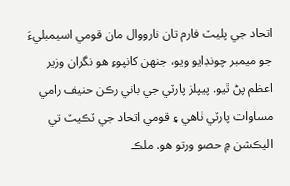اتحاد جي پليٽ فارم تان نارووال مان قومي اسيمبليءَ جو ميمبر چونڊايو ويو، جنهن کانپوءِ هو نگران وزير اعظم پڻ ٿيو. پيپلز پارٽي جي باني رڪن حنيف رامي مساوات پارٽي ٺاهي ۽ قومي اتحاد جي ٽڪيٽ تي اليڪشن ۾ حصو ورتو هو. ملڪ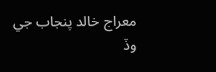معراج خالد پنجاب جي وڏ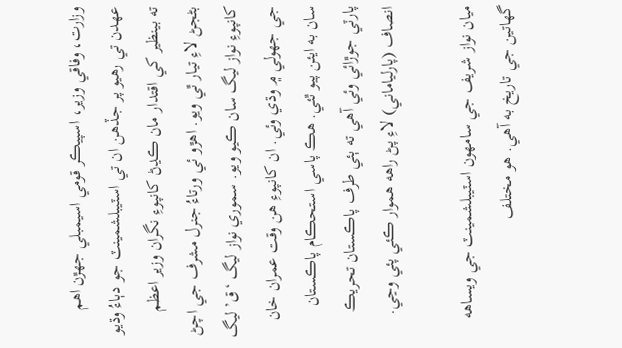وزارت، وفاقي وزير، اسپيڪر قومي اسيمبلي جهڙن اهم عهدن تي رهيو پر جڏهن ان تي اسٽيبلشمينٽ جو دٻاءُ وڌيو ته بينظير کي اقتدار مان ڪڍڻ کانپوءِ نگران وزير اعظم بڻجڻ لاءِ تيار ٿي ويو. اهڙو ئي ورتاءُ جنرل مشرف جي اچڻ کانپوءِ نواز ليگ سان ڪيو ويو. سموري نواز ليگ ‘ق’ ليگ جي جهولي ۾ وڌي وئي. ان کانپوءِ هن وقت عمران خان سان به ايئن پيو ٿئي. هڪ پاسي استحڪام پاڪستان پارٽي جوڙائي وئي آهي ته ٻئي طرف پاڪستان تحريڪ انصاف (پارلياماني) لاءِ پڻ راهه هموار ڪئي پئي وڃي.

ميان نواز شريف جي سامهون اسٽيبلشمينٽ جي ويساهه گهاتين جي تاريخ به آهي. هو مختلف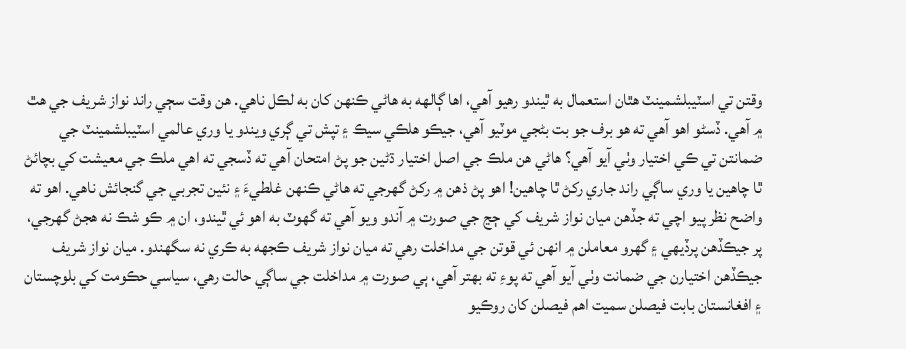وقتن تي اسٽيبلشمينٽ هٿان استعمال به ٿيندو رهيو آهي، اها ڳالهه به هاڻي ڪنهن کان به لڪل ناهي. هن وقت سڄي راند نواز شريف جي هٿ ۾ آهي. ڏسڻو اهو آهي ته هو برف جو بت بڻجي موٽيو آهي، جيڪو هلڪي سيڪ ۽ تپش تي ڳري ويندو يا وري عالمي اسٽيبلشمينٽ جي ضمانتن تي ڪي اختيار وٺي آيو آهي؟ هاڻي هن ملڪ جي اصل اختيار ڌڻين جو پڻ امتحان آهي ته ڏسجي ته اهي ملڪ جي معيشت کي بچائڻ ٿا چاهين يا وري ساڳي راند جاري رکڻ ٿا چاهين! اهو پڻ ذهن ۾ رکڻ گهرجي ته هاڻي ڪنهن غلطيءَ ۽ نئين تجربي جي گنجائش ناهي. اهو ته واضح نظر پيو اچي ته جڏهن ميان نواز شريف کي ڄڃ جي صورت ۾ آندو ويو آهي ته گهوٽ به اهو ئي ٿيندو، ان ۾ ڪو شڪ نه هجڻ گهرجي، پر جيڪڏهن پرڏيهي ۽ گهرو معاملن ۾ انهن ئي قوتن جي مداخلت رهي ته ميان نواز شريف ڪجهه به ڪري نه سگهندو. ميان نواز شريف جيڪڏهن اختيارن جي ضمانت وٺي آيو آهي ته پوءِ ته بهتر آهي، ٻي صورت ۾ مداخلت جي ساڳي حالت رهي، سياسي حڪومت کي بلوچستان ۽ افغانستان بابت فيصلن سميت اهم فيصلن کان روڪيو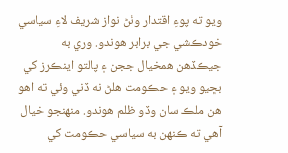ويو ته پوءِ اقتدار وٺڻ نواز شريف لاءِ سياسي خودڪشي جي برابر هوندو. وري به جيڪڏهن همخيال ججن ۽ پالتو اينڪرز کي بڇيو ويو ۽ حڪومت هلڻ نه ڏني وئي ته اهو هن ملڪ سان وڏو ظلم هوندو. منهنجو خيال آهي ته ڪنهن به سياسي حڪومت کي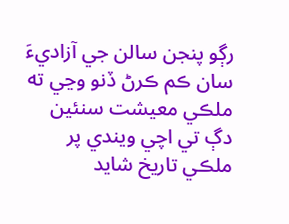رڳو پنجن سالن جي آزاديءَ سان ڪم ڪرڻ ڏنو وڃي ته ملڪي معيشت سنئين دڳ تي اچي ويندي پر ملڪي تاريخ شايد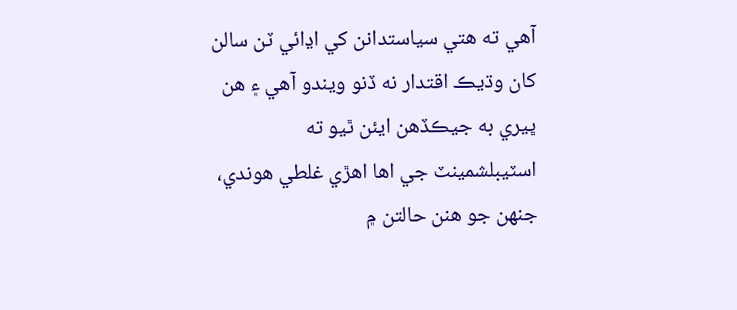آهي ته هتي سياستدانن کي اڍائي ٽن سالن کان وڌيڪ اقتدار نه ڏنو ويندو آهي ۽ هن ڀيري به جيڪڏهن ايئن ٿيو ته اسٽيبلشمينٽ جي اها اهڙي غلطي هوندي، جنهن جو هنن حالتن ۾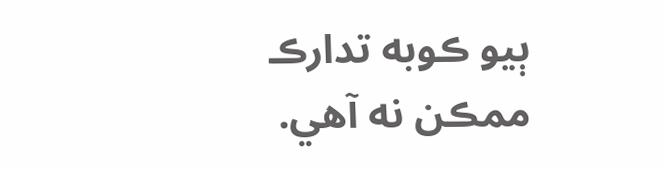ٻيو ڪوبه تدارڪ ممڪن نه آهي.